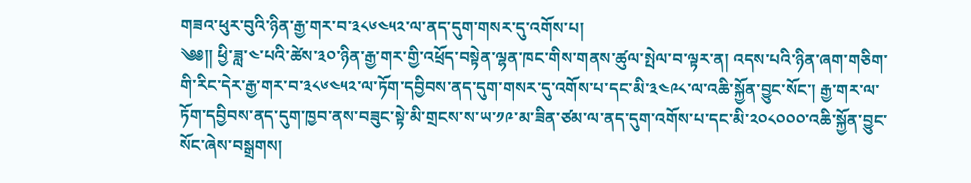གཟའ་ཕུར་བུའི་ཉིན་རྒྱ་གར་བ་༣༨༦༤༥༢་ལ་ནད་དུག་གསར་དུ་འགོས་པ།
༄༅།། ཕྱི་ཟླ་༤་པའི་ཚེས་༣༠་ཉིན་རྒྱ་གར་གྱི་འཕྲོད་བསྟེན་ལྷན་ཁང་གིས་གནས་ཚུལ་སྤེལ་བ་ལྟར་ན། འདས་པའི་ཉིན་ཞག་གཅིག་གི་རིང་དེར་རྒྱ་གར་བ་༣༨༦༤༥༢་ལ་ཏོག་དབྱིབས་ནད་དུག་གསར་དུ་འགོས་པ་དང་མི་༣༤༩༨་ལ་འཆི་སྐྱོན་བྱུང་སོང་། རྒྱ་གར་ལ་ཏོག་དབྱིབས་ནད་དུག་ཁྱབ་ནས་བཟུང་སྟེ་མི་གྲངས་ས་ཡ་༡༩་མ་ཟིན་ཙམ་ལ་ནད་དུག་འགོས་པ་དང་མི་༢༠༨༠༠༠་འཆི་སྐྱོན་བྱུང་སོང་ཞེས་བསྒྲགས།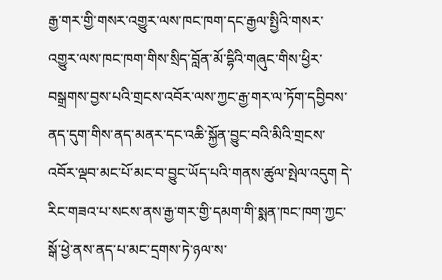རྒྱ་གར་གྱི་གསར་འགྱུར་ལས་ཁང་ཁག་དང་རྒྱལ་སྤྱིའི་གསར་འགྱུར་ལས་ཁང་ཁག་གིས་སྲིད་བློན་མོ་དྷིའི་གཞུང་གིས་ཕྱིར་བསྒྲགས་བྱས་པའི་གྲངས་འབོར་ལས་ཀྱང་རྒྱ་གར་ལ་ཏོག་དབྱིབས་ནད་དུག་གིས་ནད་མནར་དང་འཆི་སྐྱོན་བྱུང་བའི་མིའི་གྲངས་འབོར་ལྡབ་མང་པོ་མང་བ་བྱུང་ཡོད་པའི་གནས་ཚུལ་སྤེལ་འདུག དེ་རིང་གཟའ་པ་སངས་ནས་རྒྱ་གར་གྱི་དམག་གི་སྨན་ཁང་ཁག་ཀྱང་སྒོ་ཕྱེ་ནས་ནད་པ་མང་དྲགས་ཏེ་ཉལ་ས་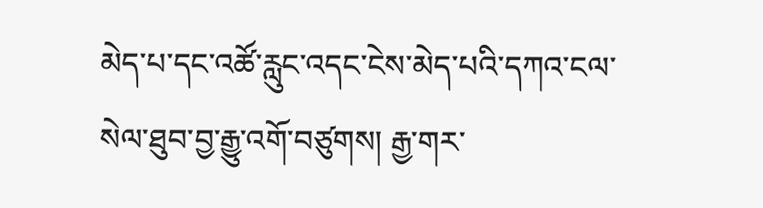མེད་པ་དང་འཚོ་རླུང་འདང་ངེས་མེད་པའི་དཀའ་ངལ་སེལ་ཐུབ་བྱ་རྒྱུ་འགོ་བཙུགས། རྒྱ་གར་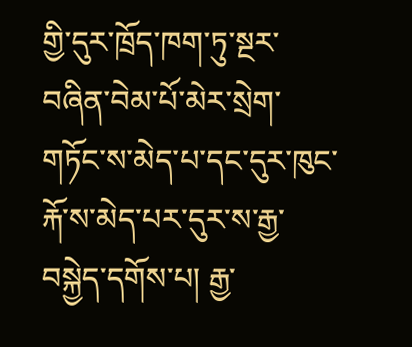གྱི་དུར་ཁྲོད་ཁག་ཏུ་སྔར་བཞིན་བེམ་པོ་མེར་སྲེག་གཏོང་ས་མེད་པ་དང་དུར་ཁུང་རྐོ་ས་མེད་པར་དུར་ས་རྒྱ་བསྐྱེད་དགོས་པ། རྒྱ་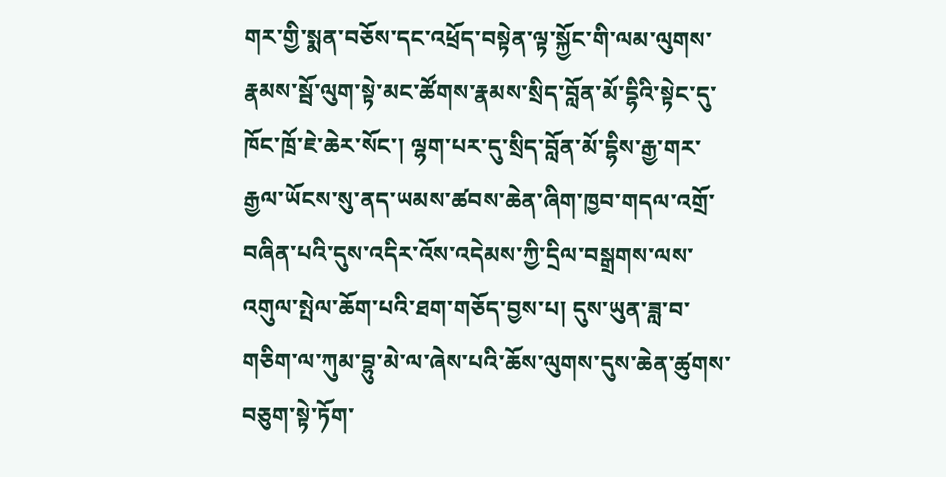གར་གྱི་སྨན་བཅོས་དང་འཕྲོད་བསྟེན་ལྟ་སྐྱོང་གི་ལམ་ལུགས་རྣམས་སྦོ་ལུག་སྟེ་མང་ཚོགས་རྣམས་སྲིད་བློན་མོ་དྷིའི་སྟེང་དུ་ཁོང་ཁྲོ་ཇེ་ཆེར་སོང་། ལྷག་པར་དུ་སྲིད་བློན་མོ་དྷིས་རྒྱ་གར་རྒྱལ་ཡོངས་སུ་ནད་ཡམས་ཚབས་ཆེན་ཞིག་ཁྱབ་གདལ་འགྲོ་བཞིན་པའི་དུས་འདིར་འོས་འདེམས་ཀྱི་དྲིལ་བསྒྲགས་ལས་འགུལ་སྤེལ་ཆོག་པའི་ཐག་གཅོད་བྱས་པ། དུས་ཡུན་ཟླ་བ་གཅིག་ལ་ཀུམ་བྷུ་མེ་ལ་ཞེས་པའི་ཆོས་ལུགས་དུས་ཆེན་ཚུགས་བཅུག་སྟེ་ཏོག་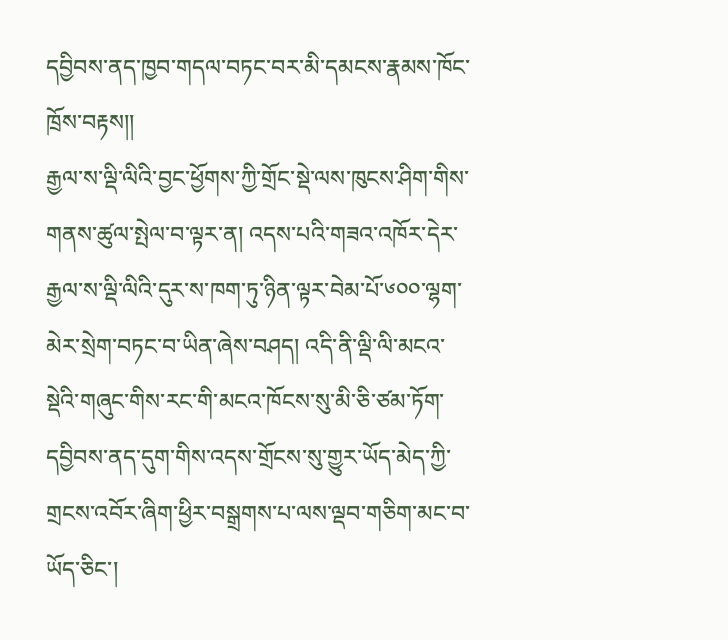དབྱིབས་ནད་ཁྱབ་གདལ་བཏང་བར་མི་དམངས་རྣམས་ཁོང་ཁྲོས་བརྟས།།
རྒྱལ་ས་ལྡི་ལིའི་བྱང་ཕྱོགས་ཀྱི་གྲོང་སྡེ་ལས་ཁུངས་ཤིག་གིས་གནས་ཚུལ་སྤེལ་བ་ལྟར་ན། འདས་པའི་གཟའ་འཁོར་དེར་རྒྱལ་ས་ལྡི་ལིའི་དུར་ས་ཁག་ཏུ་ཉིན་ལྟར་བེམ་པོ་༦༠༠་ལྷག་མེར་སྲེག་བཏང་བ་ཡིན་ཞེས་བཤད། འདི་ནི་ལྡི་ལི་མངའ་སྡེའི་གཞུང་གིས་རང་གི་མངའ་ཁོངས་སུ་མི་ཅི་ཙམ་ཏོག་དབྱིབས་ནད་དུག་གིས་འདས་གྲོངས་སུ་གྱུར་ཡོད་མེད་ཀྱི་གྲངས་འབོར་ཞིག་ཕྱིར་བསྒྲགས་པ་ལས་ལྡབ་གཅིག་མང་བ་ཡོད་ཅིང་།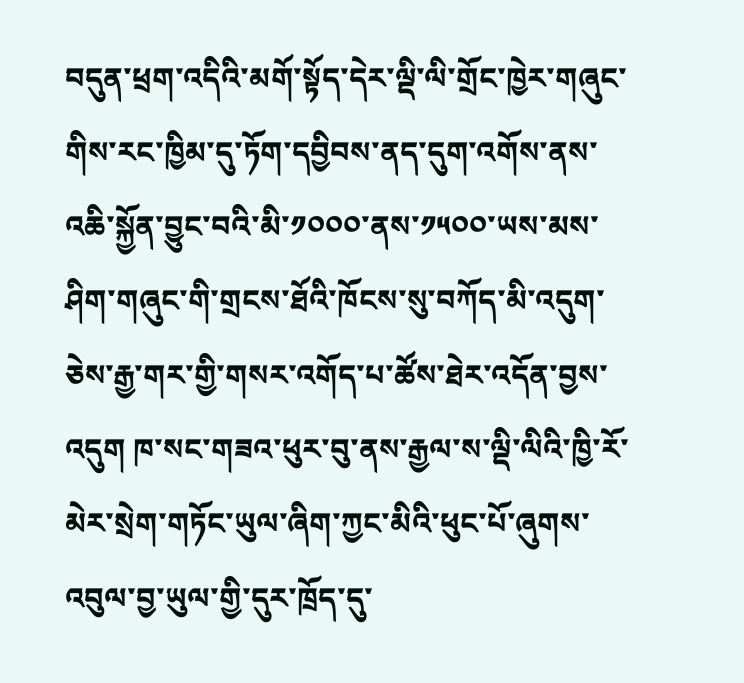བདུན་ཕྲག་འདིའི་མགོ་སྟོད་དེར་ལྡི་ལི་གྲོང་ཁྱེར་གཞུང་གིས་རང་ཁྱིམ་དུ་ཏོག་དབྱིབས་ནད་དུག་འགོས་ནས་འཆི་སྐྱོན་བྱུང་བའི་མི་༡༠༠༠་ནས་༡༥༠༠་ཡས་མས་ཤིག་གཞུང་གི་གྲངས་ཐོའི་ཁོངས་སུ་བཀོད་མི་འདུག་ཅེས་རྒྱ་གར་གྱི་གསར་འགོད་པ་ཚོས་ཐེར་འདོན་བྱས་འདུག ཁ་སང་གཟའ་ཕུར་བུ་ནས་རྒྱལ་ས་ལྡི་ལིའི་ཁྱི་རོ་མེར་སྲེག་གཏོང་ཡུལ་ཞིག་ཀྱང་མིའི་ཕུང་པོ་ཞུགས་འབུལ་བྱ་ཡུལ་གྱི་དུར་ཁྲོད་དུ་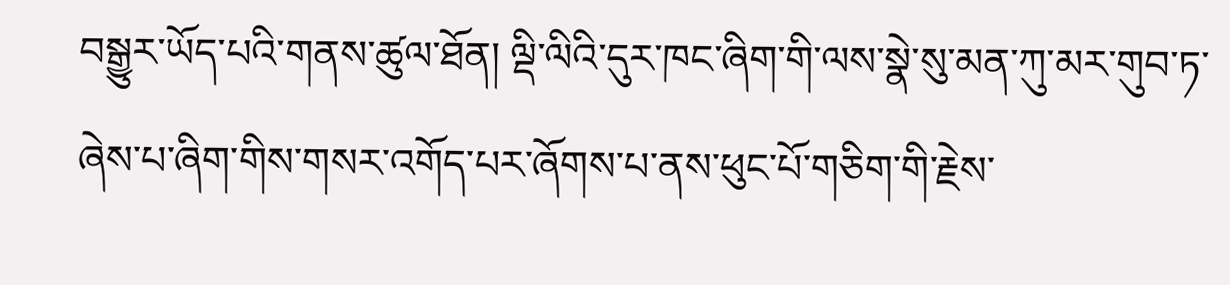བསྒྱུར་ཡོད་པའི་གནས་ཚུལ་ཐོན། ལྡི་ལིའི་དུར་ཁང་ཞིག་གི་ལས་སྣེ་སུ་མན་ཀུ་མར་གུབ་ཏ་ཞེས་པ་ཞིག་གིས་གསར་འགོད་པར་ཞོགས་པ་ནས་ཕུང་པོ་གཅིག་གི་རྗེས་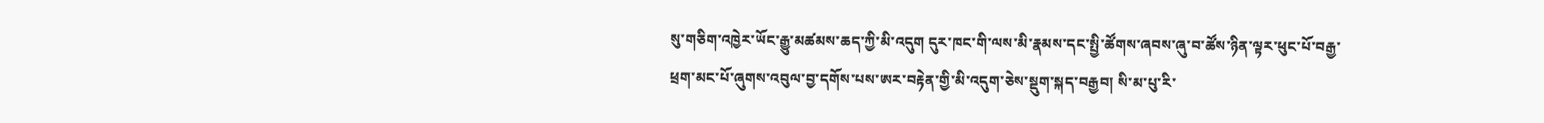སུ་གཅིག་འཁྱེར་ཡོང་རྒྱུ་མཚམས་ཆད་ཀྱི་མི་འདུག དུར་ཁང་གི་ལས་མི་རྣམས་དང་སྤྱི་ཚོགས་ཞབས་ཞུ་བ་ཚོས་ཉིན་ལྟར་ཕུང་པོ་བརྒྱ་ཕྲག་མང་པོ་ཞུགས་འབུལ་བྱ་དགོས་པས་ཨར་བརྟེན་གྱི་མི་འདུག་ཅེས་སྡུག་སྐད་བརྒྱབ། སི་མ་པུ་རི་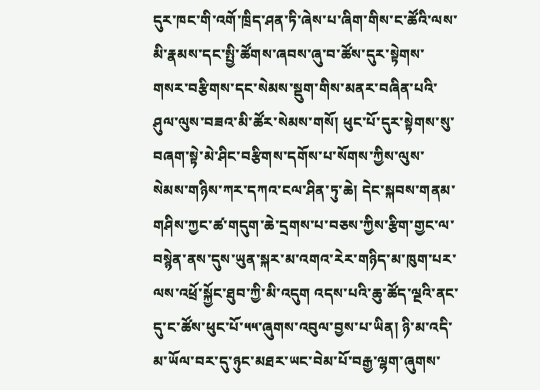དུར་ཁང་གི་འགོ་ཁྲིད་ཤན་ཏི་ཞེས་པ་ཞིག་གིས་ང་ཚོའི་ལས་མི་རྣམས་དང་སྤྱི་ཚོགས་ཞབས་ཞུ་བ་ཚོས་དུར་སྟེགས་གསར་བརྩིགས་དང་སེམས་སྡུག་གིས་མནར་བཞིན་པའི་ཤུལ་ལུས་བཟའ་མི་ཚོར་སེམས་གསོ། ཕུང་པོ་དུར་སྟེགས་སུ་བཞག་སྟེ་མེ་ཤིང་བརྩིགས་དགོས་པ་སོགས་ཀྱིས་ལུས་སེམས་གཉིས་ཀར་དཀའ་ངལ་ཤིན་ཏུ་ཆེ། དེང་སྐབས་གནམ་གཤིས་ཀྱང་ཚ་གདུག་ཆེ་དྲགས་པ་བཅས་ཀྱིས་རྩིག་གྱང་ལ་བསྙེན་ནས་དུས་ཡུན་སྐར་མ་འགའ་རེར་གཉིད་མ་ཁུག་པར་ལས་འཕྲོ་སྐྱོང་ཐུབ་ཀྱི་མི་འདུག འདས་པའི་ཆུ་ཚོད་ལྔའི་ནང་དུ་ང་ཚོས་ཕུང་པོ་༥༥་ཞུགས་འབུལ་བྱས་པ་ཡིན། ཉི་མ་འདི་མ་ཡོལ་བར་དུ་ཉུང་མཐར་ཡང་བེམ་པོ་བརྒྱ་ལྷག་ཞུགས་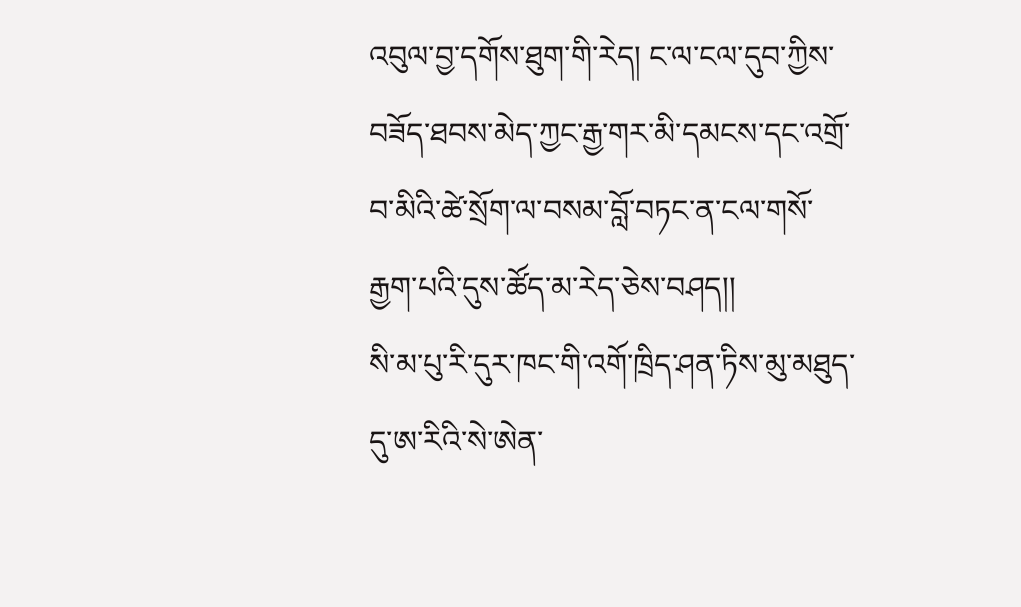འབུལ་བྱ་དགོས་ཐུག་གི་རེད། ང་ལ་ངལ་དུབ་ཀྱིས་བཟོད་ཐབས་མེད་ཀྱང་རྒྱ་གར་མི་དམངས་དང་འགྲོ་བ་མིའི་ཚེ་སྲོག་ལ་བསམ་བློ་བཏང་ན་ངལ་གསོ་རྒྱག་པའི་དུས་ཚོད་མ་རེད་ཅེས་བཤད།།
སི་མ་པུ་རི་དུར་ཁང་གི་འགོ་ཁྲིད་ཤན་ཏིས་མུ་མཐུད་དུ་ཨ་རིའི་སེ་ཨེན་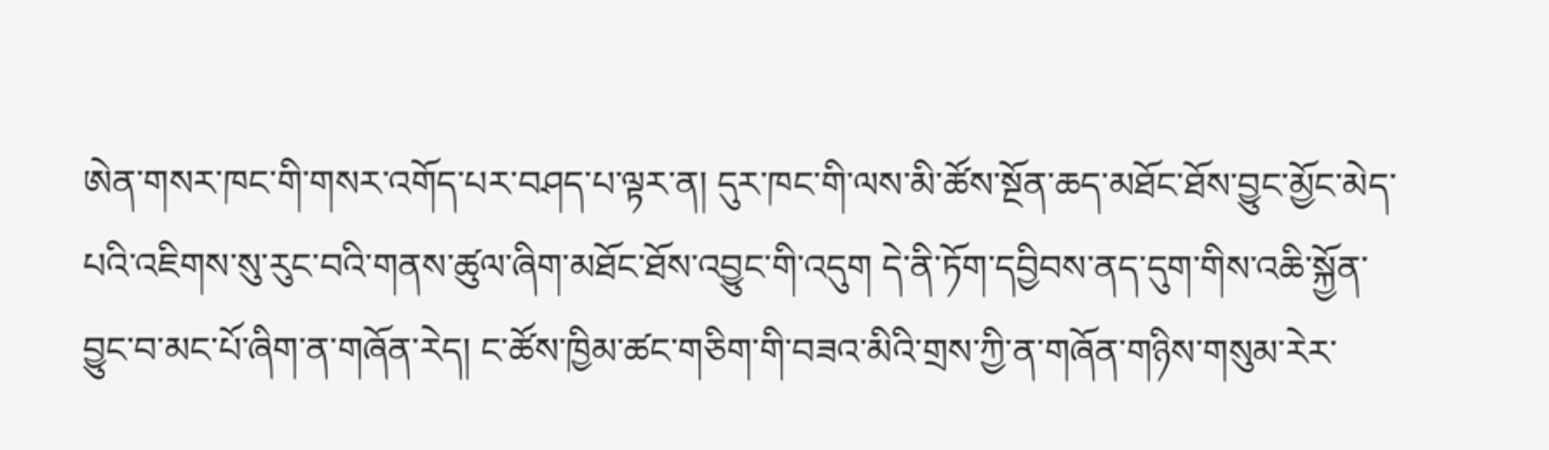ཨེན་གསར་ཁང་གི་གསར་འགོད་པར་བཤད་པ་ལྟར་ན། དུར་ཁང་གི་ལས་མི་ཚོས་སྔོན་ཆད་མཐོང་ཐོས་བྱུང་མྱོང་མེད་པའི་འཇིགས་སུ་རུང་བའི་གནས་ཚུལ་ཞིག་མཐོང་ཐོས་འབྱུང་གི་འདུག དེ་ནི་ཏོག་དབྱིབས་ནད་དུག་གིས་འཆི་སྐྱོན་བྱུང་བ་མང་པོ་ཞིག་ན་གཞོན་རེད། ང་ཚོས་ཁྱིམ་ཚང་གཅིག་གི་བཟའ་མིའི་གྲས་ཀྱི་ན་གཞོན་གཉིས་གསུམ་རེར་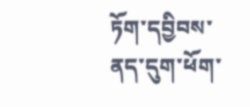ཏོག་དབྱིབས་ནད་དུག་ཕོག་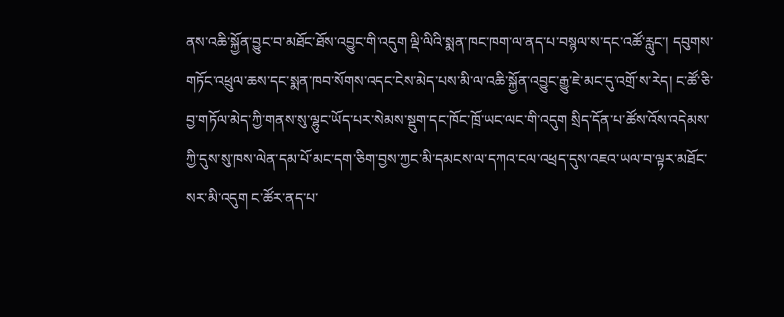ནས་འཆི་སྐྱོན་བྱུང་བ་མཐོང་ཐོས་འབྱུང་གི་འདུག ལྡི་ལིའི་སྨན་ཁང་ཁག་ལ་ནད་པ་བསྙལ་ས་དང་འཚོ་རླུང་། དབུགས་གཏོང་འཕྲུལ་ཆས་དང་སྨན་ཁབ་སོགས་འདང་ངེས་མེད་པས་མི་ལ་འཆི་སྐྱོན་འབྱུང་རྒྱུ་ཇེ་མང་དུ་འགྲོ་ས་རེད། ང་ཚོ་ཅི་བྱ་གཏོལ་མེད་ཀྱི་གནས་སུ་ལྷུང་ཡོད་པར་སེམས་སྡུག་དང་ཁོང་ཁྲོ་ཡང་ལང་གི་འདུག སྲིད་དོན་པ་ཚོས་འོས་འདེམས་ཀྱི་དུས་སུ་ཁས་ལེན་དམ་པོ་མང་དག་ཅིག་བྱས་ཀྱང་མི་དམངས་ལ་དཀའ་ངལ་འཕྲད་དུས་འཇའ་ཡལ་བ་ལྟར་མཐོང་སར་མི་འདུག ང་ཚོར་ནད་པ་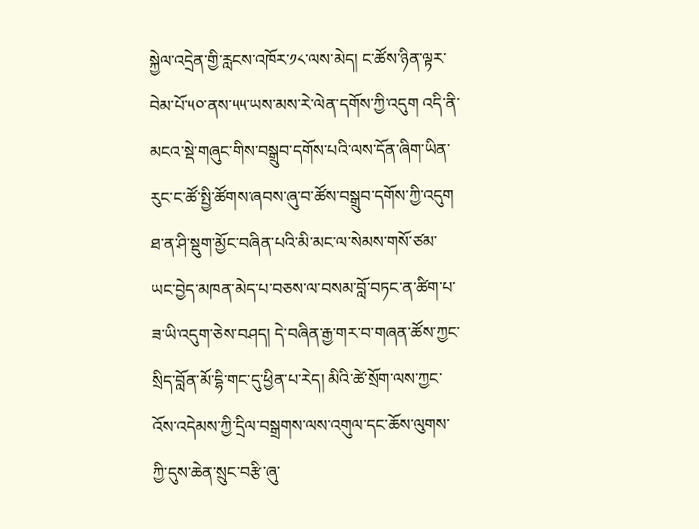སྐྱེལ་འདྲེན་གྱི་རླངས་འཁོར་༡༨་ལས་མེད། ང་ཚོས་ཉིན་ལྟར་བེམ་པོ་༥༠་ནས་༥༥་ཡས་མས་རེ་ལེན་དགོས་ཀྱི་འདུག འདི་ནི་མངའ་སྡེ་གཞུང་གིས་བསྒྲུབ་དགོས་པའི་ལས་དོན་ཞིག་ཡིན་རུང་ང་ཚོ་སྤྱི་ཚོགས་ཞབས་ཞུ་བ་ཚོས་བསྒྲུབ་དགོས་ཀྱི་འདུག ཐ་ན་ཤི་སྡུག་མྱོང་བཞིན་པའི་མི་མང་ལ་སེམས་གསོ་ཙམ་ཡང་བྱེད་མཁན་མེད་པ་བཅས་ལ་བསམ་བློ་བཏང་ན་ཚིག་པ་ཟ་ཡི་འདུག་ཅེས་བཤད། དེ་བཞིན་རྒྱ་གར་བ་གཞན་ཚོས་ཀྱང་སྲིད་བློན་མོ་དྷི་གང་དུ་ཕྱིན་པ་རེད། མིའི་ཚེ་སྲོག་ལས་ཀྱང་འོས་འདེམས་ཀྱི་དྲིལ་བསྒྲགས་ལས་འགུལ་དང་ཆོས་ལུགས་ཀྱི་དུས་ཆེན་སྲུང་བརྩི་ཞུ་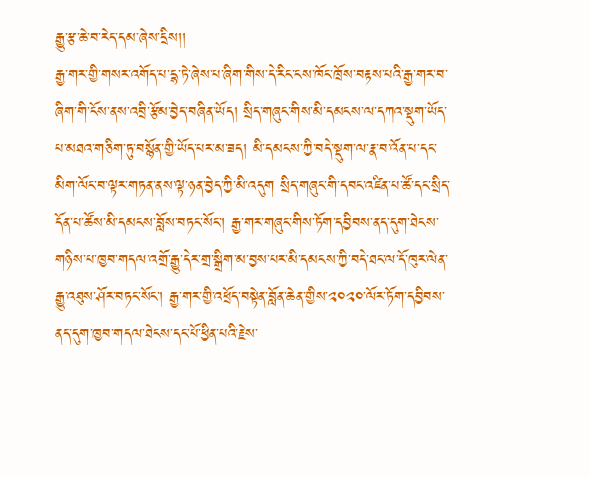རྒྱུ་རྩ་ཆེ་བ་རེད་དམ་ཞེས་དྲིས།།
རྒྱ་གར་གྱི་གསར་འགོད་པ་དྷ་ཏེ་ཞེས་པ་ཞིག་གིས་དེ་རིང་ངས་ཁོང་ཁྲོས་བརྟས་པའི་རྒྱ་གར་བ་ཞིག་གི་ངོས་ནས་འབྲི་རྩོམ་བྱེད་བཞིན་ཡོད། སྲིད་གཞུང་གིས་མི་དམངས་ལ་དཀའ་སྡུག་ཡོད་པ་མཐའ་གཅིག་ཏུ་བསྙོན་གྱི་ཡོད་པར་མ་ཟད། མི་དམངས་ཀྱི་བདེ་སྡུག་ལ་རྣ་བ་འོན་པ་དང་མིག་ལོང་བ་ལྟར་གཏན་ནས་ལྟ་ཉན་བྱེད་ཀྱི་མི་འདུག སྲིད་གཞུང་གི་དབང་འཛིན་པ་ཚོ་དང་སྲིད་དོན་པ་ཚོས་མི་དམངས་བློས་བཏང་སོང་། རྒྱ་གར་གཞུང་གིས་ཏོག་དབྱིབས་ནད་དུག་ཐེངས་གཉིས་པ་ཁྱབ་གདལ་འགྲོ་རྒྱུ་དེར་གྲ་སྒྲིག་མ་བྱས་པར་མི་དམངས་ཀྱི་བདེ་ཐང་ལ་དོ་ཁུར་ལེན་རྒྱུ་འཐུས་ཤོར་བཏང་སོང་། རྒྱ་གར་གྱི་འཕྲོད་བསྟེན་བློན་ཆེན་གྱིས་༢༠༢༠་ལོར་ཏོག་དབྱིབས་ནད་དུག་ཁྱབ་གདལ་ཐེངས་དང་པོ་ཕྱིན་པའི་རྗེས་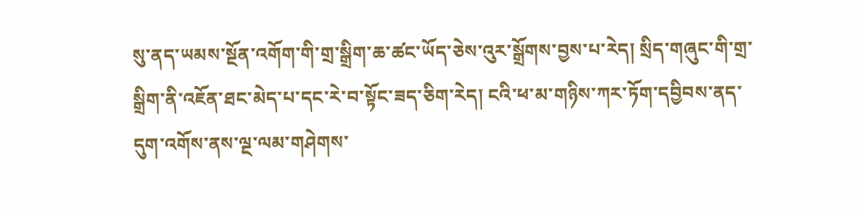སུ་ནད་ཡམས་སྔོན་འགོག་གི་གྲ་སྒྲིག་ཆ་ཚང་ཡོད་ཅེས་འུར་སྒྲོགས་བྱས་པ་རེད། སྲིད་གཞུང་གི་གྲ་སྒྲིག་ནི་འཇོན་ཐང་མེད་པ་དང་རེ་བ་སྟོང་ཟད་ཅིག་རེད། ངའི་ཕ་མ་གཉིས་ཀར་ཏོག་དབྱིབས་ནད་དུག་འགོས་ནས་ལྔ་ལམ་གཤེགས་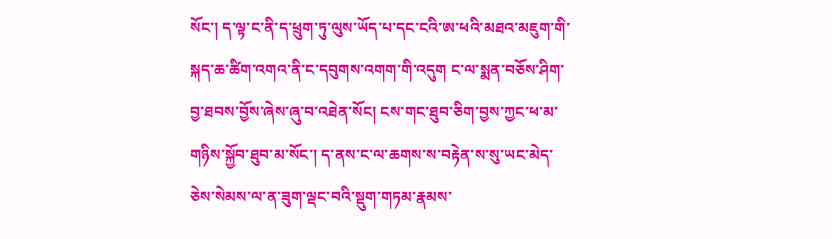སོང་། ད་ལྟ་ང་ནི་ད་ཕྲུག་ཏུ་ལུས་ཡོད་པ་དང་ངའི་ཨ་ཕའི་མཐའ་མཇུག་གི་སྐད་ཆ་ཚིག་འགའ་ནི་ང་དབུགས་འགག་གི་འདུག ང་ལ་སྨན་བཅོས་ཤིག་བྱ་ཐབས་བྱོས་ཞེས་ཞུ་བ་འཐེན་སོང། ངས་གང་ཐུབ་ཅིག་བྱས་ཀྱང་ཕ་མ་གཉིས་སྐྱོབ་ཐུབ་མ་སོང་། ད་ནས་ང་ལ་ཆགས་ས་བརྟེན་ས་སུ་ཡང་མེད་ཅེས་སེམས་ལ་ན་ཟུག་ལྡང་བའི་སྡུག་གཏམ་རྣམས་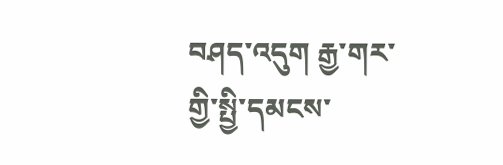བཤད་འདུག རྒྱ་གར་གྱི་སྤྱི་དམངས་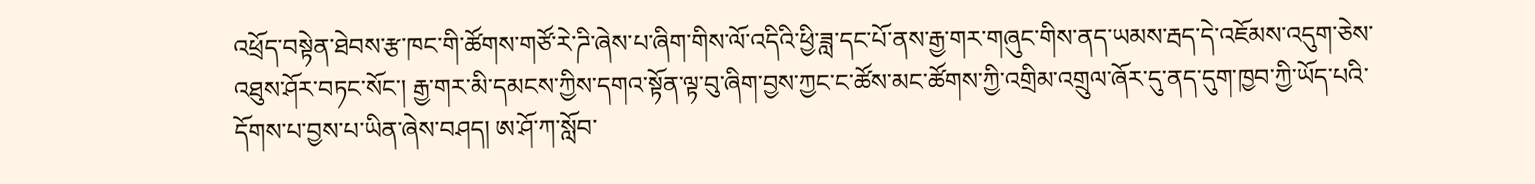འཕྲོད་བསྟེན་ཐེབས་རྩ་ཁང་གི་ཚོགས་གཙོ་རེ་ཌི་ཞེས་པ་ཞིག་གིས་ལོ་འདིའི་ཕྱི་ཟླ་དང་པོ་ནས་རྒྱ་གར་གཞུང་གིས་ནད་ཡམས་རྦད་དེ་འཇོམས་འདུག་ཅེས་འཐུས་ཤོར་བཏང་སོང་། རྒྱ་གར་མི་དམངས་ཀྱིས་དགའ་སྟོན་ལྟ་བུ་ཞིག་བྱས་ཀྱང་ང་ཚོས་མང་ཚོགས་ཀྱི་འགྲིམ་འགྲུལ་ཞོར་དུ་ནད་དུག་ཁྱབ་ཀྱི་ཡོད་པའི་དོགས་པ་བྱས་པ་ཡིན་ཞེས་བཤད། ཨ་ཤོ་ཀ་སློབ་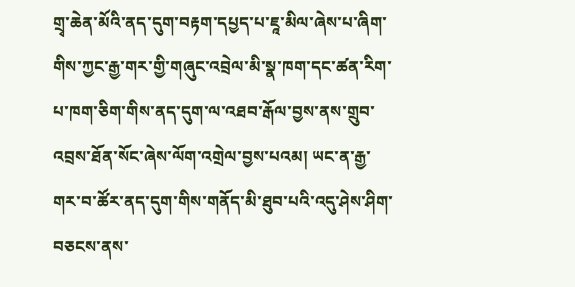གྲྭ་ཆེན་མོའི་ནད་དུག་བརྟག་དཔྱད་པ་ཇཱ་མིལ་ཞེས་པ་ཞིག་གིས་ཀྱང་རྒྱ་གར་གྱི་གཞུང་འབྲེལ་མི་སྣ་ཁག་དང་ཚན་རིག་པ་ཁག་ཅིག་གིས་ནད་དུག་ལ་འཐབ་རྒོལ་བྱས་ནས་གྲུབ་འབྲས་ཐོན་སོང་ཞེས་ལོག་འགྲེལ་བྱས་པའམ། ཡང་ན་རྒྱ་གར་བ་ཚོར་ནད་དུག་གིས་གནོད་མི་ཐུབ་པའི་འདུ་ཤེས་ཤིག་བཅངས་ནས་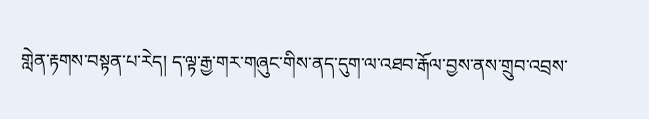གླེན་རྟགས་བསྟན་པ་རེད། ད་ལྟ་རྒྱ་གར་གཞུང་གིས་ནད་དུག་ལ་འཐབ་རྒོལ་བྱས་ནས་གྲུབ་འབྲས་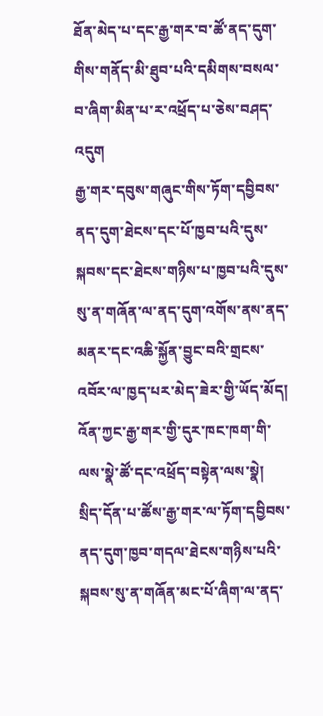ཐོན་མེད་པ་དང་རྒྱ་གར་བ་ཚོ་ནད་དུག་གིས་གནོད་མི་ཐུབ་པའི་དམིགས་བསལ་བ་ཞིག་མིན་པ་ར་འཕྲོད་པ་ཅེས་བཤད་འདུག
རྒྱ་གར་དབུས་གཞུང་གིས་ཏོག་དབྱིབས་ནད་དུག་ཐེངས་དང་པོ་ཁྱབ་པའི་དུས་སྐབས་དང་ཐེངས་གཉིས་པ་ཁྱབ་པའི་དུས་སུ་ན་གཞོན་ལ་ནད་དུག་འགོས་ནས་ནད་མནར་དང་འཆི་སྐྱོན་བྱུང་བའི་གྲངས་འབོར་ལ་ཁྱད་པར་མེད་ཟེར་གྱི་ཡོད་མོད། འོན་ཀྱང་རྒྱ་གར་གྱི་དུར་ཁང་ཁག་གི་ལས་སྣེ་ཚོ་དང་འཕྲོད་བསྟེན་ལས་སྣེ། སྲིད་དོན་པ་ཚོས་རྒྱ་གར་ལ་ཏོག་དབྱིབས་ནད་དུག་ཁྱབ་གདལ་ཐེངས་གཉིས་པའི་སྐབས་སུ་ན་གཞོན་མང་པོ་ཞིག་ལ་ནད་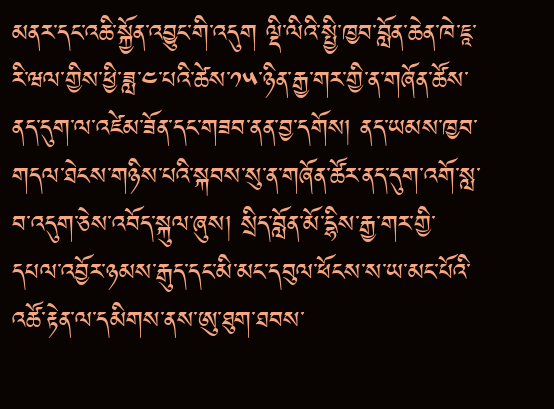མནར་དང་འཆི་སྐྱོན་འབྱུང་གི་འདུག ལྡི་ལིའི་སྤྱི་ཁྱབ་བློན་ཆེན་ཁེ་ཇཱ་རི་ཝལ་གྱིས་ཕྱི་ཟླ་༤་པའི་ཚེས་༡༥་ཉིན་རྒྱ་གར་གྱི་ན་གཞོན་ཚོས་ནད་དུག་ལ་འཛེམ་ཟོན་དང་གཟབ་ནན་བྱ་དགོས། ནད་ཡམས་ཁྱབ་གདལ་ཐེངས་གཉིས་པའི་སྐབས་སུ་ན་གཞོན་ཚོར་ནད་དུག་འགོ་སླ་བ་འདུག་ཅེས་འབོད་སྐུལ་ཞུས། སྲིད་བློན་མོ་དྷིས་རྒྱ་གར་གྱི་དཔལ་འབྱོར་ཉམས་རྒུད་དང་མི་མང་དབུལ་ཕོངས་ས་ཡ་མང་པོའི་འཚོ་རྟེན་ལ་དམིགས་ནས་ཨུ་ཐུག་ཐབས་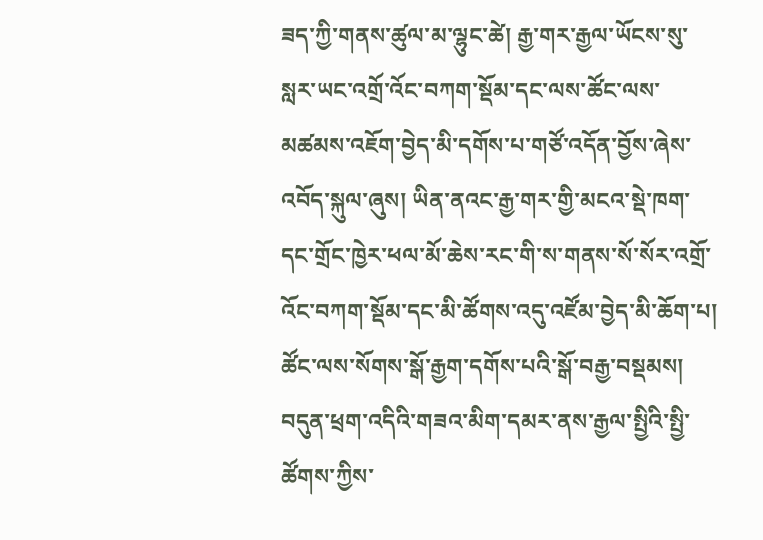ཟད་ཀྱི་གནས་ཚུལ་མ་ལྷུང་ཚེ། རྒྱ་གར་རྒྱལ་ཡོངས་སུ་སླར་ཡང་འགྲོ་འོང་བཀག་སྡོམ་དང་ལས་ཚོང་ལས་མཚམས་འཇོག་བྱེད་མི་དགོས་པ་གཙོ་འདོན་བྱོས་ཞེས་འབོད་སྐུལ་ཞུས། ཡིན་ནའང་རྒྱ་གར་གྱི་མངའ་སྡེ་ཁག་དང་གྲོང་ཁྱེར་ཕལ་མོ་ཆེས་རང་གི་ས་གནས་སོ་སོར་འགྲོ་འོང་བཀག་སྡོམ་དང་མི་ཚོགས་འདུ་འཛོམ་བྱེད་མི་ཆོག་པ། ཚོང་ལས་སོགས་སྒོ་རྒྱག་དགོས་པའི་སྒོ་བརྒྱ་བསྡམས། བདུན་ཕྲག་འདིའི་གཟའ་མིག་དམར་ནས་རྒྱལ་སྤྱིའི་སྤྱི་ཚོགས་ཀྱིས་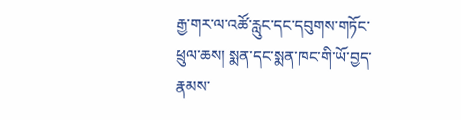རྒྱ་གར་ལ་འཚོ་རླུང་དང་དབུགས་གཏོང་ཕྲུལ་ཆས། སྨན་དང་སྨན་ཁང་གི་ཡོ་བྱད་རྣམས་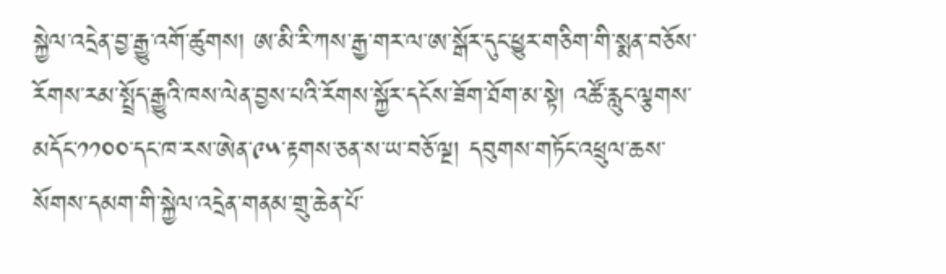སྐྱེལ་འདྲེན་བྱ་རྒྱུ་འགོ་ཚུགས། ཨ་མི་རི་ཀས་རྒྱ་གར་ལ་ཨ་སྒོར་དུང་ཕྱུར་གཅིག་གི་སྨན་བཅོས་རོགས་རམ་སྤྲོད་རྒྱུའི་ཁས་ལེན་བྱས་པའི་རོགས་སྐྱོར་དངོས་ཟོག་ཐོག་མ་སྟེ། འཚོ་རླུང་ལྕགས་མདོང་༡༡༠༠་དང་ཁ་རས་ཨེན་༩༥་རྟགས་ཅན་ས་ཡ་བཅོ་ལྔ། དབུགས་གཏོང་འཕྲུལ་ཆས་སོགས་དམག་གི་སྐྱེལ་འདྲེན་གནམ་གྲུ་ཆེན་པོ་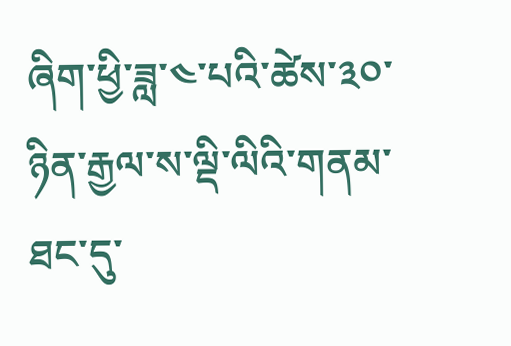ཞིག་ཕྱི་ཟླ་༤་པའི་ཚེས་༣༠་ཉིན་རྒྱལ་ས་ལྡི་ལིའི་གནམ་ཐང་དུ་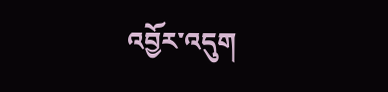འབྱོར་འདུག